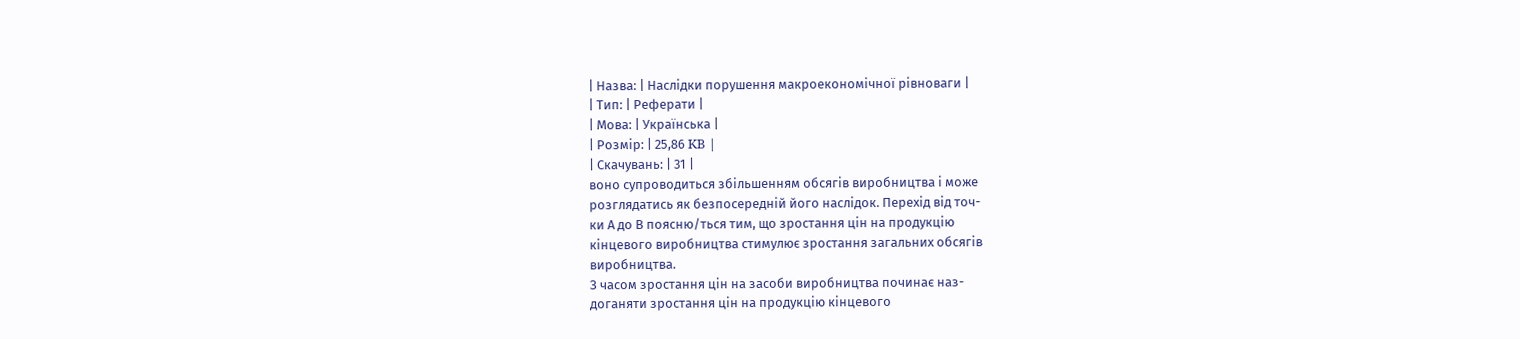| Назва: | Наслідки порушення макроекономічної рівноваги |
| Тип: | Реферати |
| Мова: | Українська |
| Розмiр: | 25,86 KB |
| Скачувань: | 31 |
воно супроводиться збільшенням обсягів виробництва і може
розглядатись як безпосередній його наслідок. Перехід від точ-
ки А до В поясню/ться тим, що зростання цін на продукцію
кінцевого виробництва стимулює зростання загальних обсягів
виробництва.
З часом зростання цін на засоби виробництва починає наз-
доганяти зростання цін на продукцію кінцевого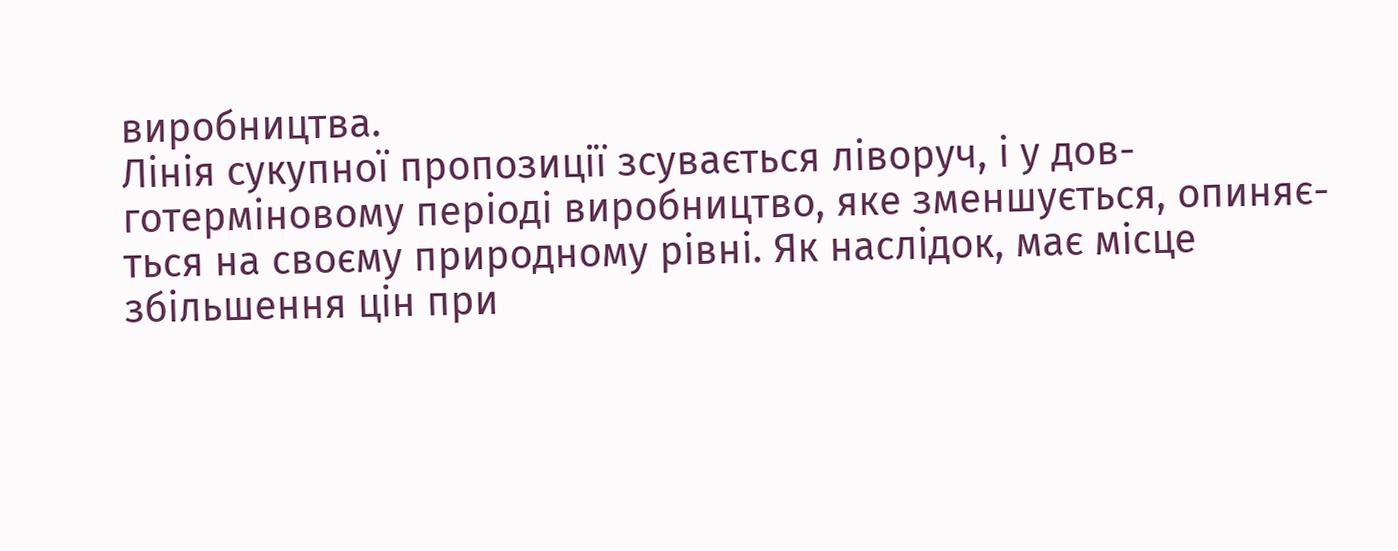виробництва.
Лінія сукупної пропозиції зсувається ліворуч, і у дов-
готерміновому періоді виробництво, яке зменшується, опиняє-
ться на своєму природному рівні. Як наслідок, має місце
збільшення цін при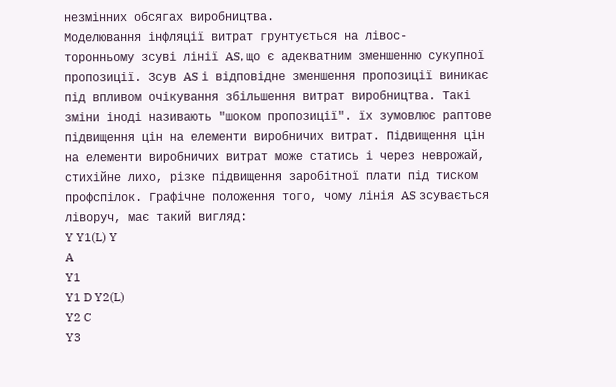незмінних обсягах виробництва.
Моделювання інфляції витрат грунтується на лівос-
торонньому зсуві лінії AS, що є адекватним зменшенню сукупної
пропозиції. Зсув AS і відповідне зменшення пропозиції виникає
під впливом очікування збільшення витрат виробництва. Такі
зміни іноді називають "шоком пропозиції". їх зумовлює раптове
підвищення цін на елементи виробничих витрат. Підвищення цін
на елементи виробничих витрат може статись і через неврожай,
стихійне лихо, різке підвищення заробітної плати під тиском
профспілок. Графічне положення того, чому лінія AS зсувається
ліворуч, має такий вигляд:
Y Y1(L) Y
A
Y1
Y1 D Y2(L)
Y2 C
Y3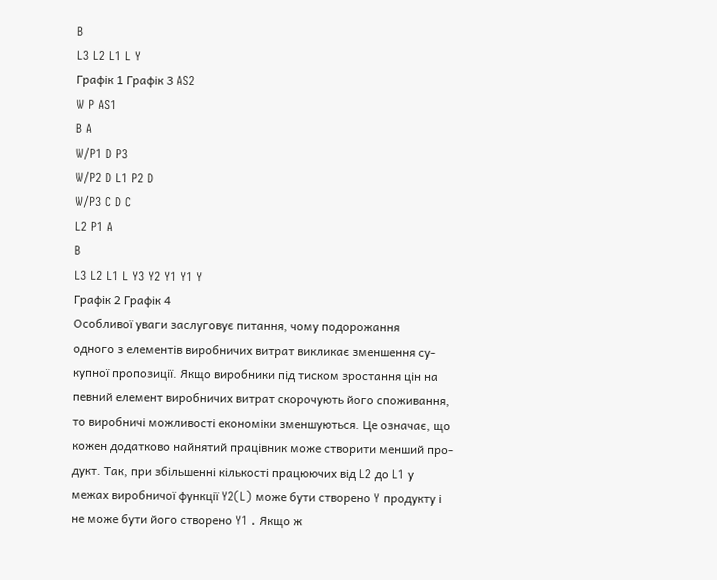B
L3 L2 L1 L Y
Графік 1 Графік 3 AS2
W P AS1
B A
W/P1 D P3
W/P2 D L1 P2 D
W/P3 C D C
L2 P1 A
B
L3 L2 L1 L Y3 Y2 Y1 Y1 Y
Графік 2 Графік 4
Особливої уваги заслуговує питання, чому подорожання
одного з елементів виробничих витрат викликає зменшення су-
купної пропозиції. Якщо виробники під тиском зростання цін на
певний елемент виробничих витрат скорочують його споживання,
то виробничі можливості економіки зменшуються. Це означає, що
кожен додатково найнятий працівник може створити менший про-
дукт. Так, при збільшенні кількості працюючих від L2 до L1 у
межах виробничої функції Y2(L) може бути створено Y продукту і
не може бути його створено Y1 . Якщо ж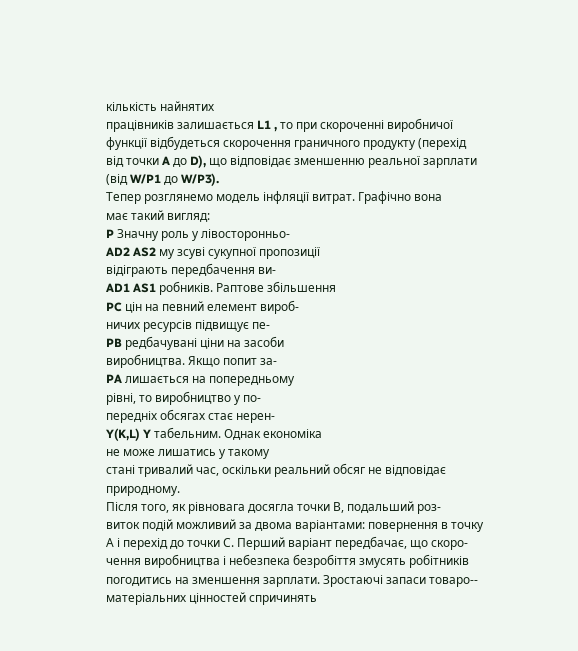кількість найнятих
працівників залишається L1 , то при скороченні виробничої
функції відбудеться скорочення граничного продукту (перехід
від точки A до D), що відповідає зменшенню реальної зарплати
(від W/P1 до W/P3).
Тепер розглянемо модель інфляції витрат. Графічно вона
має такий вигляд:
P Значну роль у лівосторонньо-
AD2 AS2 му зсуві сукупної пропозиції
відіграють передбачення ви-
AD1 AS1 робників. Раптове збільшення
PC цін на певний елемент вироб-
ничих ресурсів підвищує пе-
PB редбачувані ціни на засоби
виробництва. Якщо попит за-
PA лишається на попередньому
рівні, то виробництво у по-
передніх обсягах стає нерен-
Y(K,L) Y табельним. Однак економіка
не може лишатись у такому
стані тривалий час, оскільки реальний обсяг не відповідає
природному.
Після того, як рівновага досягла точки В, подальший роз-
виток подій можливий за двома варіантами: повернення в точку
А і перехід до точки С. Перший варіант передбачає, що скоро-
чення виробництва і небезпека безробіття змусять робітників
погодитись на зменшення зарплати. Зростаючі запаси товаро--
матеріальних цінностей спричинять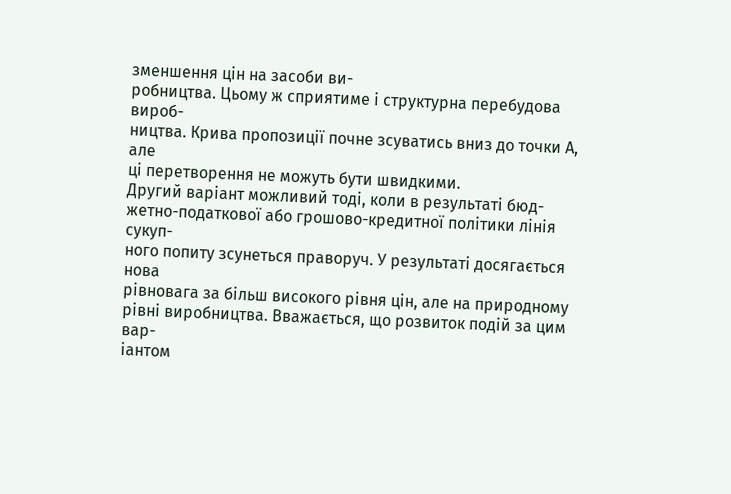зменшення цін на засоби ви-
робництва. Цьому ж сприятиме і структурна перебудова вироб-
ництва. Крива пропозиції почне зсуватись вниз до точки А, але
ці перетворення не можуть бути швидкими.
Другий варіант можливий тоді, коли в результаті бюд-
жетно-податкової або грошово-кредитної політики лінія сукуп-
ного попиту зсунеться праворуч. У результаті досягається нова
рівновага за більш високого рівня цін, але на природному
рівні виробництва. Вважається, що розвиток подій за цим вар-
іантом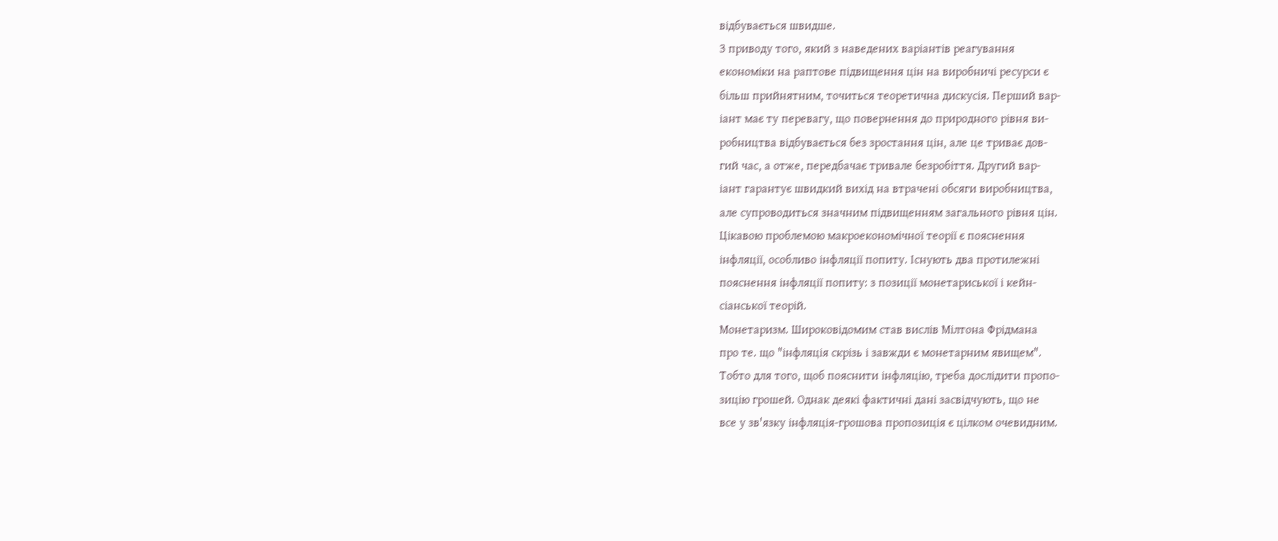відбувається швидше.
З приводу того, який з наведених варіантів реагування
економіки на раптове підвищення цін на виробничі ресурси є
більш прийнятним, точиться теоретична дискусія. Перший вар-
іант має ту перевагу, що повернення до природного рівня ви-
робництва відбувається без зростання цін, але це триває дов-
гий час, а отже, передбачає тривале безробіття. Другий вар-
іант гарантує швидкий вихід на втрачені обсяги виробництва,
але супроводиться значним підвищенням загального рівня цін.
Цікавою проблемою макроекономічної теорії є пояснення
інфляції, особливо інфляції попиту. Існують два протилежні
пояснення інфляції попиту: з позиції монетариської і кейн-
сіанської теорій.
Монетаризм. Широковідомим став вислів Мілтона Фрідмана
про те. що "інфляція скрізь і завжди є монетарним явищем".
Тобто для того, щоб пояснити інфляцію, треба дослідити пропо-
зицію грошей. Однак деякі фактичні дані засвідчують, що не
все у зв'язку інфляція-грошова пропозиція є цілком очевидним.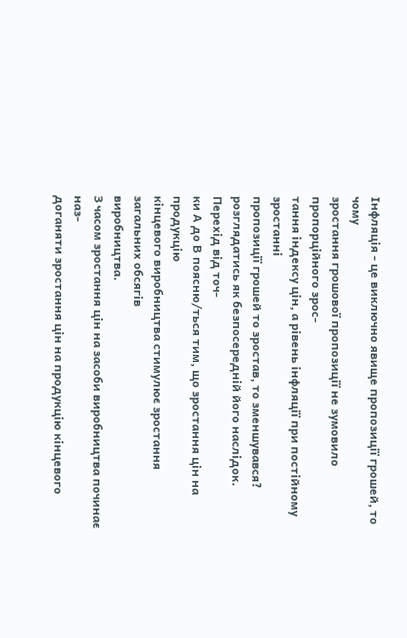Інфляція - це виключно явище пропозиції грошей, то чому
зростання грошової пропозиції не зумовило пропорційного зрос-
тання індексу цін, а рівень інфляції при постійному зростанні
пропозиції грошей то зростав, то зменшувався?
розглядатись як безпосередній його наслідок. Перехід від точ-
ки А до В поясню/ться тим, що зростання цін на продукцію
кінцевого виробництва стимулює зростання загальних обсягів
виробництва.
З часом зростання цін на засоби виробництва починає наз-
доганяти зростання цін на продукцію кінцевого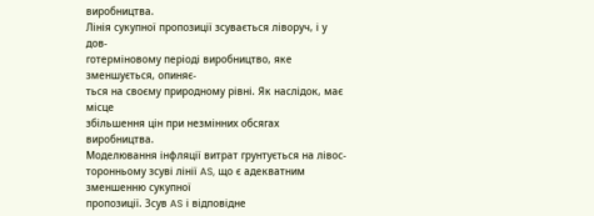виробництва.
Лінія сукупної пропозиції зсувається ліворуч, і у дов-
готерміновому періоді виробництво, яке зменшується, опиняє-
ться на своєму природному рівні. Як наслідок, має місце
збільшення цін при незмінних обсягах виробництва.
Моделювання інфляції витрат грунтується на лівос-
торонньому зсуві лінії AS, що є адекватним зменшенню сукупної
пропозиції. Зсув AS і відповідне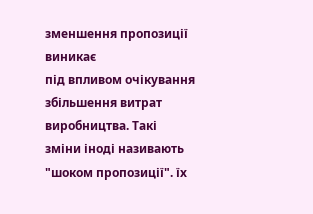зменшення пропозиції виникає
під впливом очікування збільшення витрат виробництва. Такі
зміни іноді називають "шоком пропозиції". їх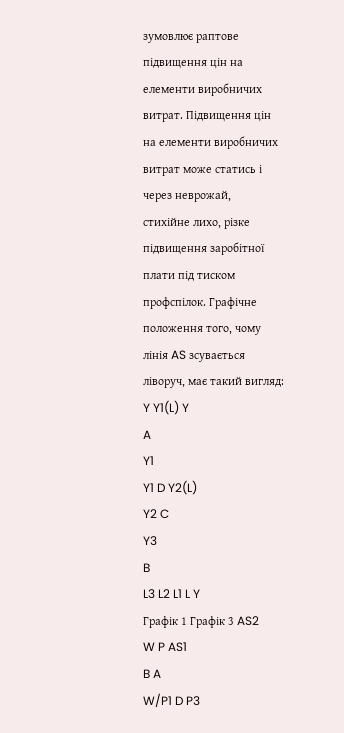зумовлює раптове
підвищення цін на елементи виробничих витрат. Підвищення цін
на елементи виробничих витрат може статись і через неврожай,
стихійне лихо, різке підвищення заробітної плати під тиском
профспілок. Графічне положення того, чому лінія AS зсувається
ліворуч, має такий вигляд:
Y Y1(L) Y
A
Y1
Y1 D Y2(L)
Y2 C
Y3
B
L3 L2 L1 L Y
Графік 1 Графік 3 AS2
W P AS1
B A
W/P1 D P3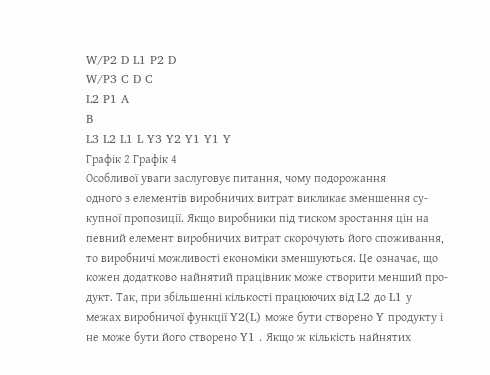W/P2 D L1 P2 D
W/P3 C D C
L2 P1 A
B
L3 L2 L1 L Y3 Y2 Y1 Y1 Y
Графік 2 Графік 4
Особливої уваги заслуговує питання, чому подорожання
одного з елементів виробничих витрат викликає зменшення су-
купної пропозиції. Якщо виробники під тиском зростання цін на
певний елемент виробничих витрат скорочують його споживання,
то виробничі можливості економіки зменшуються. Це означає, що
кожен додатково найнятий працівник може створити менший про-
дукт. Так, при збільшенні кількості працюючих від L2 до L1 у
межах виробничої функції Y2(L) може бути створено Y продукту і
не може бути його створено Y1 . Якщо ж кількість найнятих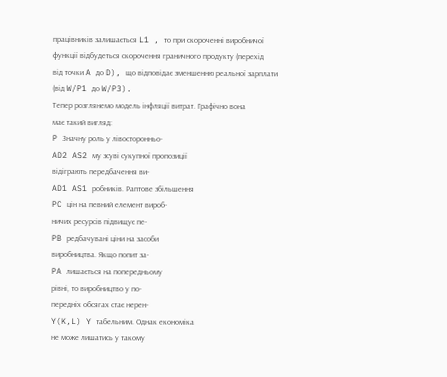працівників залишається L1 , то при скороченні виробничої
функції відбудеться скорочення граничного продукту (перехід
від точки A до D), що відповідає зменшенню реальної зарплати
(від W/P1 до W/P3).
Тепер розглянемо модель інфляції витрат. Графічно вона
має такий вигляд:
P Значну роль у лівосторонньо-
AD2 AS2 му зсуві сукупної пропозиції
відіграють передбачення ви-
AD1 AS1 робників. Раптове збільшення
PC цін на певний елемент вироб-
ничих ресурсів підвищує пе-
PB редбачувані ціни на засоби
виробництва. Якщо попит за-
PA лишається на попередньому
рівні, то виробництво у по-
передніх обсягах стає нерен-
Y(K,L) Y табельним. Однак економіка
не може лишатись у такому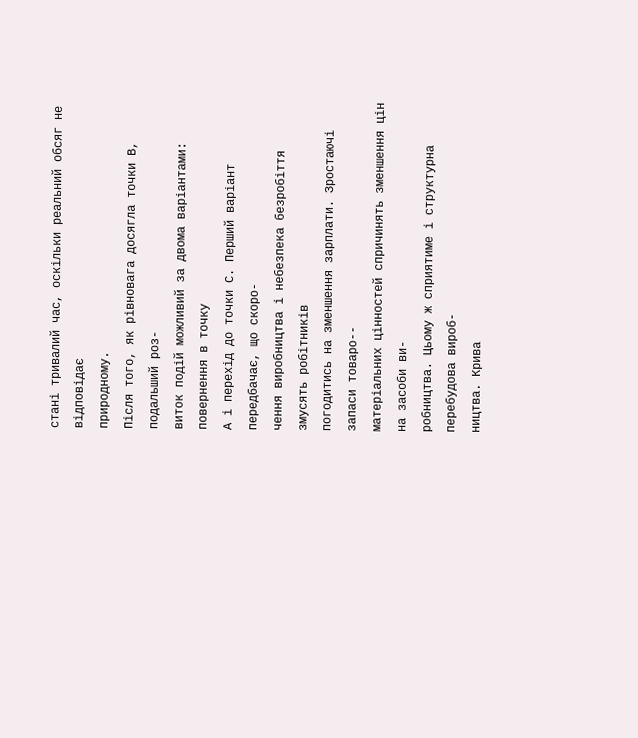стані тривалий час, оскільки реальний обсяг не відповідає
природному.
Після того, як рівновага досягла точки В, подальший роз-
виток подій можливий за двома варіантами: повернення в точку
А і перехід до точки С. Перший варіант передбачає, що скоро-
чення виробництва і небезпека безробіття змусять робітників
погодитись на зменшення зарплати. Зростаючі запаси товаро--
матеріальних цінностей спричинять зменшення цін на засоби ви-
робництва. Цьому ж сприятиме і структурна перебудова вироб-
ництва. Крива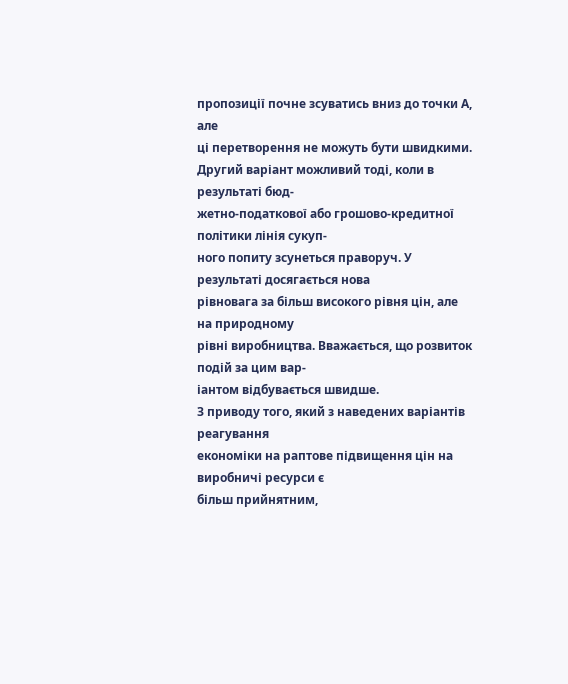пропозиції почне зсуватись вниз до точки А, але
ці перетворення не можуть бути швидкими.
Другий варіант можливий тоді, коли в результаті бюд-
жетно-податкової або грошово-кредитної політики лінія сукуп-
ного попиту зсунеться праворуч. У результаті досягається нова
рівновага за більш високого рівня цін, але на природному
рівні виробництва. Вважається, що розвиток подій за цим вар-
іантом відбувається швидше.
З приводу того, який з наведених варіантів реагування
економіки на раптове підвищення цін на виробничі ресурси є
більш прийнятним,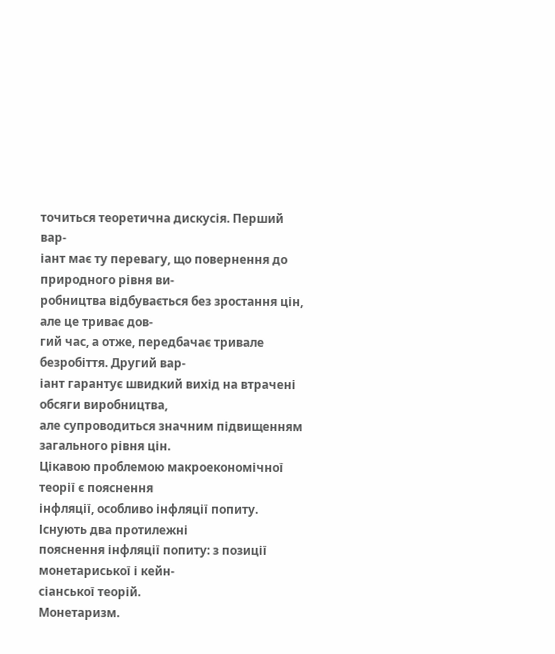точиться теоретична дискусія. Перший вар-
іант має ту перевагу, що повернення до природного рівня ви-
робництва відбувається без зростання цін, але це триває дов-
гий час, а отже, передбачає тривале безробіття. Другий вар-
іант гарантує швидкий вихід на втрачені обсяги виробництва,
але супроводиться значним підвищенням загального рівня цін.
Цікавою проблемою макроекономічної теорії є пояснення
інфляції, особливо інфляції попиту. Існують два протилежні
пояснення інфляції попиту: з позиції монетариської і кейн-
сіанської теорій.
Монетаризм.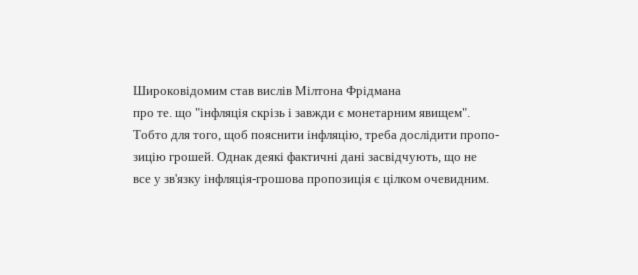Широковідомим став вислів Мілтона Фрідмана
про те. що "інфляція скрізь і завжди є монетарним явищем".
Тобто для того, щоб пояснити інфляцію, треба дослідити пропо-
зицію грошей. Однак деякі фактичні дані засвідчують, що не
все у зв'язку інфляція-грошова пропозиція є цілком очевидним.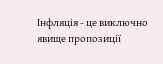Інфляція - це виключно явище пропозиції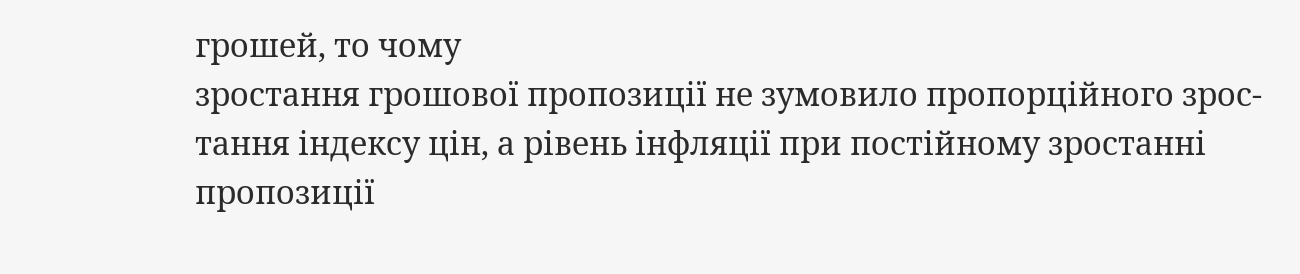грошей, то чому
зростання грошової пропозиції не зумовило пропорційного зрос-
тання індексу цін, а рівень інфляції при постійному зростанні
пропозиції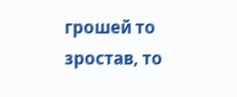грошей то зростав, то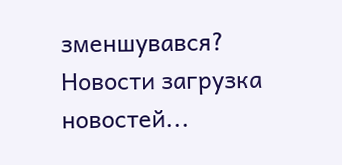зменшувався?
Новости загрузка новостей...